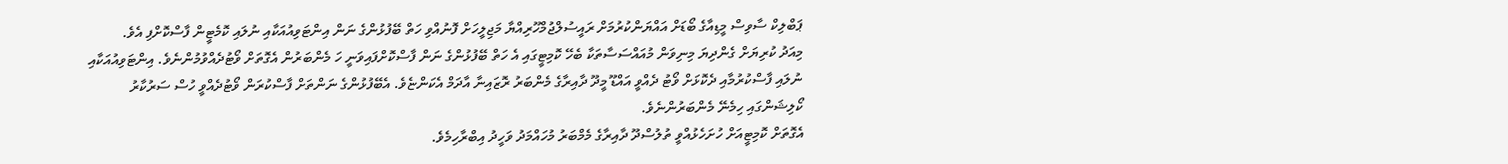ޕަބްލިކް ސާވިސް މީޑިއާގެ ބޯޑަށް އައްޔަންކުރުމަށް ރައީސުލްޖުމްހޫރިއްޔާ މަޖިލީހަށް ފޮނުއްވި ހަތް ބޭފުޅުންގެ ނަން އިންޓަވިއުއަކާއި ނުލައި ކޮމެޓީން ފާސްކޮށްފި އެވެ.
މިއަދު ކުރިޔަށް ގެންދިޔަ މިނިވަން މުއައްސަސާތަކާ ބެހޭ ކޮމިޓީގައި އެ ހަތް ބޭފުޅުންގެ ނަން ފާސްކޮށްފައިވަނީ ހަ މެންބަރުން އެގޮތަށް ވޯޓުދެއްވުމުންނެވެ. އިންޓަވިއުއަކާއި ނުލައި ފާސްކުރުމާއި ދެކޮޅަށް ވޯޓު ދެއްވީ އައްޑޫ މީދޫ ދާއިރާގެ މެންބަރު ރޮޒައިނާ އާދަމް އެކަންޏެވެ. އެބޭފުޅުންގެ ނަންތަށް ފާސްކުރަން ވޯޓުދެއްވީ ހުސް ސަރުކާރު ކޯލިޝަންގައި ހިމެނޭ މެންބަރުންނެވެ.
އެގޮތަށް ކޮމިޓީއަށް ހުށަހެޅުއްވީ ތުލުސްދޫ ދާއިރާގެ މެމްބަރު މުހައްމަދު ވަހީދު އިބްރާހިމެވެ.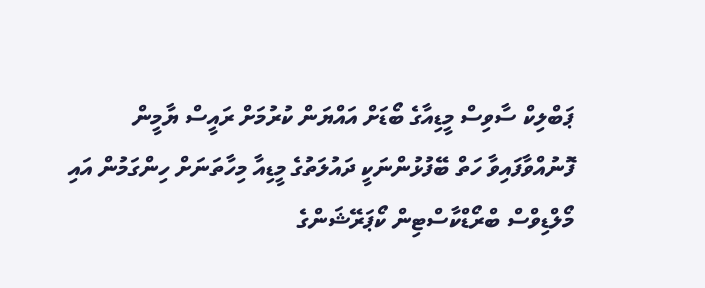ޕަބްލިކް ސާވިސް މީޑިއާގެ ބޯޑަށް އައްޔަން ކުރުމަށް ރައީސް ޔާމީން ފޮނުއްވާފައިވާ ހަތް ބޭފުޅުންނަކީ ދައުލަތުގެ މީޑިއާ މިހާތަނަށް ހިންގަމުން އައި މޯލްޑިވްސް ބްރޯޑްކާސްޓިން ކޯޕަރޭޝަންގެ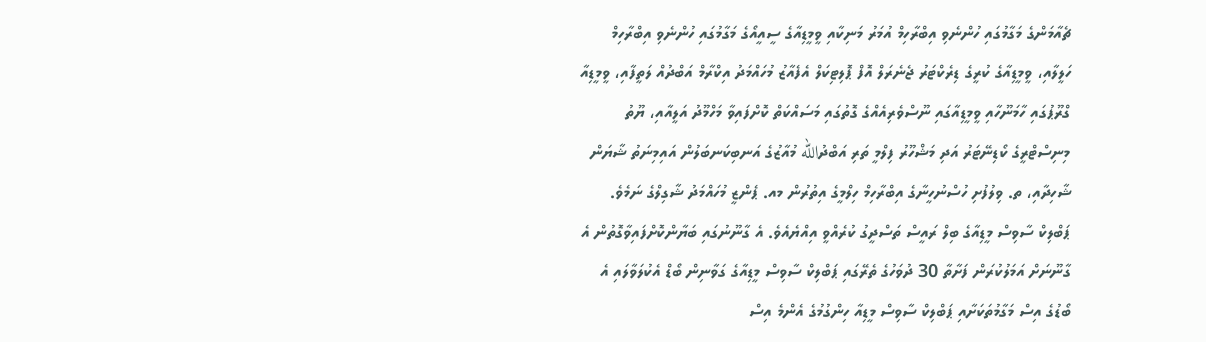ޗެއާމަންގެ މަގާމުގައި ހުންނެވި އިބްރާހިމް އުމަރު މަނިކާއި ވީމީޑިއާގެ ސީއީއޯގެ މަގާމުގައި ހުންނެވި އިބްރާހިމް ހަލީލާއި، ވީމީޑިއާގެ ކުރީގެ ޑިރެކްޓަރު ޖެނެރަލް އޮފް ޕޮލިޓިކަލް އެފެއާޒު މުހައްމަދު އިކްރާމް އަބްދުއް ލަތީފާއި، ވީމީޑިއާ ގްރޫޕުގައި ހާމަނޫހާއި ވީމީޑިއާގައި ނޫސްވެރިއެއްގެ ގޮތުގައި މަސައްކަތް ކޮށްފައިވާ މަހްމޫދު އަލީއާއި، ޔޫތު މިނިސްޓްރީގެ ކޯޑިނޭޓަރު އަދި މަޝްހޫރު ފިލްމީ ތަރި އަބްދުالله މުއާޒުގެ އަނބިކަނބަލުން އައިމިނަތު ޝާޔަން ޝާހިދާއި، ތ. ވިލުފުށި ހުސްނުހީނާގެ އިބްރާހިމް ހިލްމީގެ އިތުރުން މއ. ޕެންޒީ މުހައްމަދު ޝާގިލްގެ ނަމެވެ.
ޕަބްލިކް ސާވިސް މީޑިއާގެ ބިލް ރައީސް ތަސްދީގު ކުރެއްވީ އިއްޔެއެވެ. އެ ގާނޫނުގައި ބަޔާންކޮށްފައިވާގޮތުން އެ ގާނޫނަށް އަމަލުކުރަން ފަށާތާ 30 ދުވަހުގެ ތެރޭގައި ޕަބްލިކް ސާވިސް މީޑިއާގެ ގަވާނިން ބޯޑް އެކުލަވާލައި އެ ބޯޑުގެ އިސް މަގާމުތަކަށާއި ޕަބްލިކް ސާވިސް މީޑިއާ ހިންގުމުގެ އެންމެ އިސް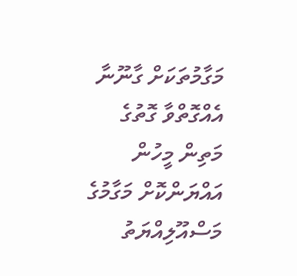މަގާމުތަކަށް ގާނޫނާ އެއްގޮތްވާ ގޮތުގެ މަތިން މީހުން އައްޔަންކޮށް މަގާމުގެ މަސްއޫލިއްޔަތު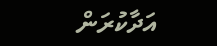އަދާކުރަން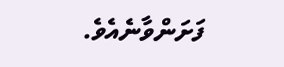ފަށަންވާނެއެވެ.